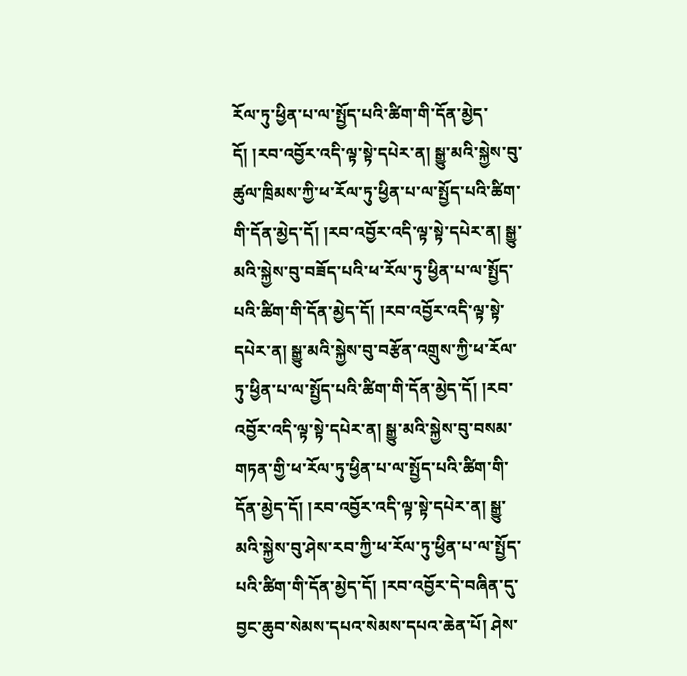རོལ་ཏུ་ཕྱིན་པ་ལ་སྤྱོད་པའི་ཚིག་གི་དོན་མྱེད་དོ། །རབ་འབྱོར་འདི་ལྟ་སྟེ་དཔེར་ན། སྒྱུ་མའི་སྐྱེས་བུ་ཚུལ་ཁྲིམས་ཀྱི་ཕ་རོལ་ཏུ་ཕྱིན་པ་ལ་སྤྱོད་པའི་ཚིག་གི་དོན་མྱེད་དོ། །རབ་འབྱོར་འདི་ལྟ་སྟེ་དཔེར་ན། སྒྱུ་མའི་སྐྱེས་བུ་བཟོད་པའི་ཕ་རོལ་ཏུ་ཕྱིན་པ་ལ་སྤྱོད་པའི་ཚིག་གི་དོན་མྱེད་དོ། །རབ་འབྱོར་འདི་ལྟ་སྟེ་དཔེར་ན། སྒྱུ་མའི་སྐྱེས་བུ་བརྩོན་འགྲུས་ཀྱི་ཕ་རོལ་ཏུ་ཕྱིན་པ་ལ་སྤྱོད་པའི་ཚིག་གི་དོན་མྱེད་དོ། །རབ་འབྱོར་འདི་ལྟ་སྟེ་དཔེར་ན། སྒྱུ་མའི་སྐྱེས་བུ་བསམ་གཏན་གྱི་ཕ་རོལ་ཏུ་ཕྱིན་པ་ལ་སྤྱོད་པའི་ཚིག་གི་དོན་མྱེད་དོ། །རབ་འབྱོར་འདི་ལྟ་སྟེ་དཔེར་ན། སྒྱུ་མའི་སྐྱེས་བུ་ཤེས་རབ་ཀྱི་ཕ་རོལ་ཏུ་ཕྱིན་པ་ལ་སྤྱོད་པའི་ཚིག་གི་དོན་མྱེད་དོ། །རབ་འབྱོར་དེ་བཞིན་དུ་བྱང་ཆུབ་སེམས་དཔའ་སེམས་དཔའ་ཆེན་པོ། ཤེས་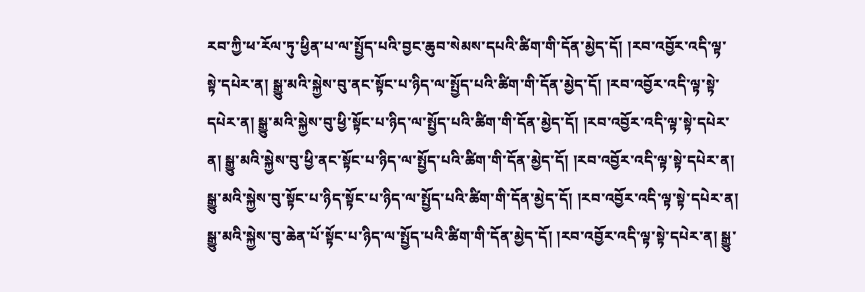རབ་ཀྱི་ཕ་རོལ་ཏུ་ཕྱིན་པ་ལ་སྤྱོད་པའི་བྱང་ཆུབ་སེམས་དཔའི་ཚིག་གི་དོན་མྱེད་དོ། །རབ་འབྱོར་འདི་ལྟ་སྟེ་དཔེར་ན། སྒྱུ་མའི་སྐྱེས་བུ་ནང་སྟོང་པ་ཉིད་ལ་སྤྱོད་པའི་ཚིག་གི་དོན་མྱེད་དོ། །རབ་འབྱོར་འདི་ལྟ་སྟེ་དཔེར་ན། སྒྱུ་མའི་སྐྱེས་བུ་ཕྱི་སྟོང་པ་ཉིད་ལ་སྤྱོད་པའི་ཚིག་གི་དོན་མྱེད་དོ། །རབ་འབྱོར་འདི་ལྟ་སྟེ་དཔེར་ན། སྒྱུ་མའི་སྐྱེས་བུ་ཕྱི་ནང་སྟོང་པ་ཉིད་ལ་སྤྱོད་པའི་ཚིག་གི་དོན་མྱེད་དོ། །རབ་འབྱོར་འདི་ལྟ་སྟེ་དཔེར་ན། སྒྱུ་མའི་སྐྱེས་བུ་སྟོང་པ་ཉིད་སྟོང་པ་ཉིད་ལ་སྤྱོད་པའི་ཚིག་གི་དོན་མྱེད་དོ། །རབ་འབྱོར་འདི་ལྟ་སྟེ་དཔེར་ན། སྒྱུ་མའི་སྐྱེས་བུ་ཆེན་པོ་སྟོང་པ་ཉིད་ལ་སྤྱོད་པའི་ཚིག་གི་དོན་མྱེད་དོ། །རབ་འབྱོར་འདི་ལྟ་སྟེ་དཔེར་ན། སྒྱུ་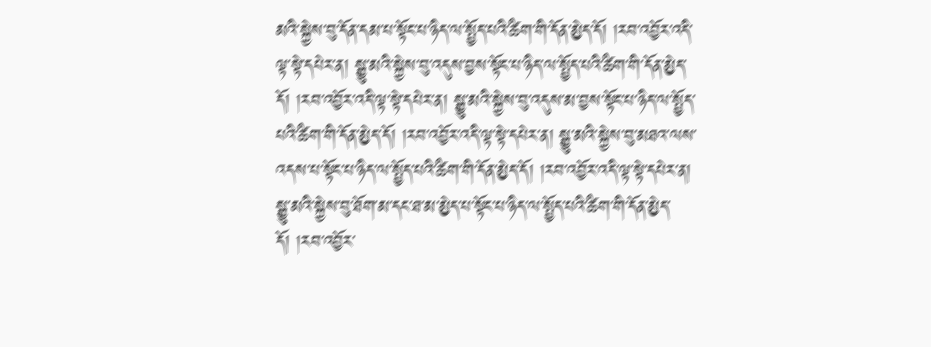མའི་སྐྱེས་བུ་དོན་དམ་པ་སྟོང་པ་ཉིད་ལ་སྤྱོད་པའི་ཚིག་གི་དོན་མྱེད་དོ། །རབ་འབྱོར་འདི་ལྟ་སྟེ་དཔེར་ན། སྒྱུ་མའི་སྐྱེས་བུ་འདུས་བྱས་སྟོང་པ་ཉིད་ལ་སྤྱོད་པའི་ཚིག་གི་དོན་མྱེད་དོ། །རབ་འབྱོར་འདི་ལྟ་སྟེ་དཔེར་ན། སྒྱུ་མའི་སྐྱེས་བུ་འདུས་མ་བྱས་སྟོང་པ་ཉིད་ལ་སྤྱོད་པའི་ཚིག་གི་དོན་མྱེད་དོ། །རབ་འབྱོར་འདི་ལྟ་སྟེ་དཔེར་ན། སྒྱུ་མའི་སྐྱེས་བུ་མཐའ་ལས་འདས་པ་སྟོང་པ་ཉིད་ལ་སྤྱོད་པའི་ཚིག་གི་དོན་མྱེད་དོ། །རབ་འབྱོར་འདི་ལྟ་སྟེ་དཔེར་ན། སྒྱུ་མའི་སྐྱེས་བུ་ཐོག་མ་དང་ཐ་མ་མྱེད་པ་སྟོང་པ་ཉིད་ལ་སྤྱོད་པའི་ཚིག་གི་དོན་མྱེད་དོ། །རབ་འབྱོར་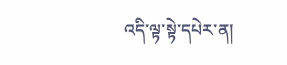འདི་ལྟ་སྟེ་དཔེར་ན།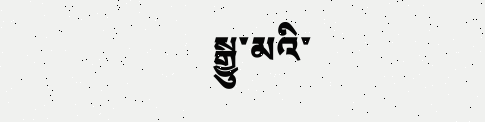སྒྱུ་མའི་